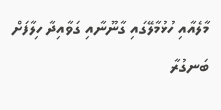މާލެއާއި ހުޅުމާލޭގައި ގާނޫނާއި ގަވާއިދާ ހިލާފަށް ބަނގުރާ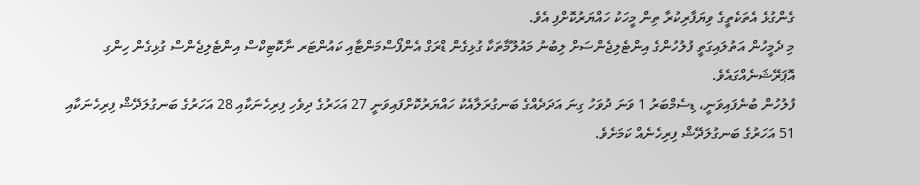ގެންގުޅެ އެތަކެތީގެ ވިޔަފާރިކުރާ ތިން މީހަކު ހައްޔަރުކޮށްފި އެވެ.
މި ދެމީހުން އަތުލައިގަތީ ފުލުހުންގެ އިންޓެލިޖެންސަށް ލިބުނު މައުލޫމާތަކާ ގުޅިގެން ޑްރަގް އެންފޯސްމަންޓާއި ކައުންޓަރ ނާކޮޓިކްސް އިންޓެލިޖެންސް ގުޅިގެން ހިންގި އޮޕަރޭޝަނެއްގައެވެ.
ފުލުހުން ބުނެފައިވަނީ، ޑިސެމްބަރު 1 ވަނަ ދުވަހު ގިނަ އަދަދެއްގެ ބަނގުރަލާއެކު ހައްޔަރުކޮށްފައިވަނީ 27 އަހަރުގެ ދިވެހި ފިރިހެނަކާއި 28 އަހަރުގެ ބަނގުލަދޭޝް ފިރިހެނަކާއި 51 އަހަރުގެ ބަނގުލަދޭޝް ފިރިހެނެއް ކަމަށެވެ.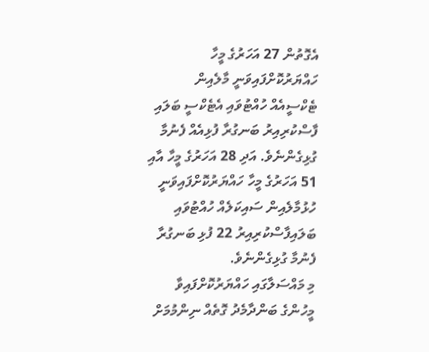އެގޮތުން 27 އަހަރުގެ މީހާ ހައްޔަރުކޮށްފައިވަނީ މާލެއިން ޓެކްސީއެއް ހުއްޓުވައި އެޓެކްސީ ބަލައި ފާސްކުރިއިރު ބަނގުރާ ފުޅިއެއް ފެނުމާ ގުޅިގެންނެވެ. އަދި 28 އަހަރުގެ މީހާ އާއި 51 އަހަރުގެ މީހާ ހައްޔަރުކޮށްފައިވަނީ ހުޅުމާލެއިން ސައިކަލެއް ހުއްޓުވައި ބަލައިފާސްކުރިއިރު 22 ފުޅި ބަނގުރާ ފެނުމާ ގުޅިގެންނެވެ.
މި މައްސަލާގައި ހައްޔަރުކޮށްފައިވާ މީހުންގެ ބަންދާމެދު ގޮތެއް ނިންމުމަށް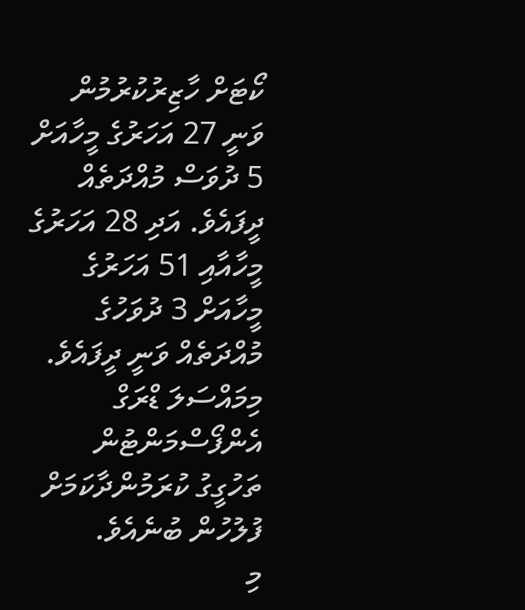ކޯޓަށް ހާޒިރުކުރުމުން ވަނީ 27 އަހަރުގެ މީހާއަށް 5 ދުވަސް މުއްދަތެއް ދީފައެވެ. އަދި 28 އަހަރުގެ މީހާއާއި 51 އަހަރުގެ މީހާއަށް 3 ދުވަހުގެ މުއްދަތެއް ވަނީ ދީފައެވެ.
މިމައްސަލަ ޑްރަގް އެންފޯސްމަންޓުން ތަހުގީގު ކުރަމުންދާކަމަށް ފުލުހުން ބުނެއެވެ.
މި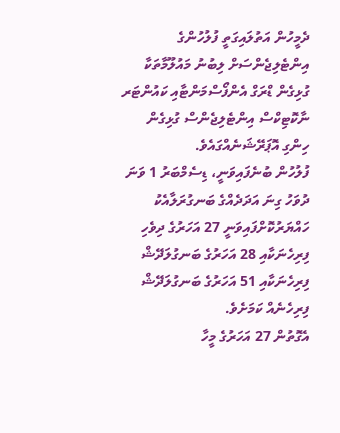ދެމީހުން އަތުލައިގަތީ ފުލުހުންގެ އިންޓެލިޖެންސަށް ލިބުނު މައުލޫމާތަކާ ގުޅިގެން ޑްރަގް އެންފޯސްމަންޓާއި ކައުންޓަރ ނާކޮޓިކްސް އިންޓެލިޖެންސް ގުޅިގެން ހިންގި އޮޕަރޭޝަނެއްގައެވެ.
ފުލުހުން ބުނެފައިވަނީ، ޑިސެމްބަރު 1 ވަނަ ދުވަހު ގިނަ އަދަދެއްގެ ބަނގުރަލާއެކު ހައްޔަރުކޮށްފައިވަނީ 27 އަހަރުގެ ދިވެހި ފިރިހެނަކާއި 28 އަހަރުގެ ބަނގުލަދޭޝް ފިރިހެނަކާއި 51 އަހަރުގެ ބަނގުލަދޭޝް ފިރިހެނެއް ކަމަށެވެ.
އެގޮތުން 27 އަހަރުގެ މީހާ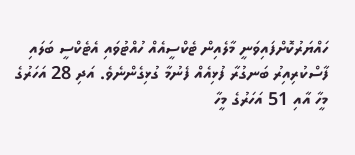ހައްޔަރުކޮށްފައިވަނީ މާލެއިން ޓެކްސީއެއް ހުއްޓުވައި އެޓެކްސީ ބަލައި ފާސްކުރިއިރު ބަނގުރާ ފުޅިއެއް ފެނުމާ ގުޅިގެންނެވެ. އަދި 28 އަހަރުގެ މީހާ އާއި 51 އަހަރުގެ މީހާ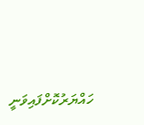ހައްޔަރުކޮށްފައިވަނީ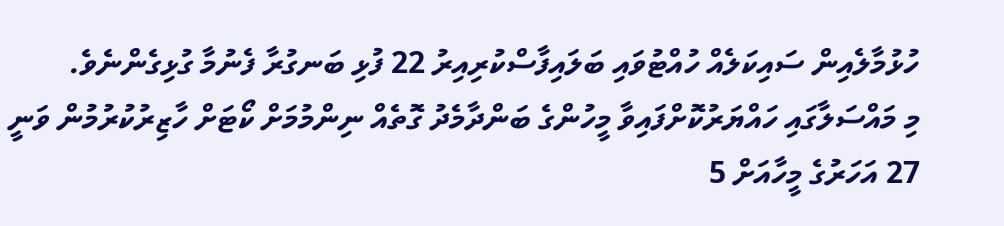ހުޅުމާލެއިން ސައިކަލެއް ހުއްޓުވައި ބަލައިފާސްކުރިއިރު 22 ފުޅި ބަނގުރާ ފެނުމާ ގުޅިގެންނެވެ.
މި މައްސަލާގައި ހައްޔަރުކޮށްފައިވާ މީހުންގެ ބަންދާމެދު ގޮތެއް ނިންމުމަށް ކޯޓަށް ހާޒިރުކުރުމުން ވަނީ 27 އަހަރުގެ މީހާއަށް 5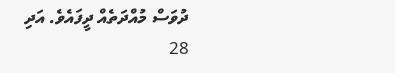ދުވަސް މުއްދަތެއް ދީފައެވެ. އަދި 28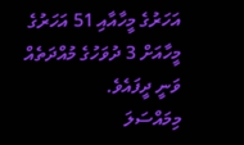އަހަރުގެ މީހާއާއި 51 އަހަރުގެ މީހާއަށް 3 ދުވަހުގެ މުއްދަތެއް ވަނީ ދީފައެވެ.
މިމައްސަލަ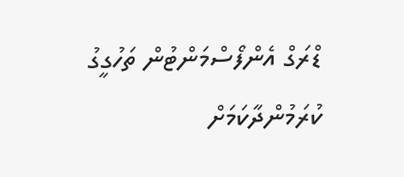ޑްރަގް އެންފޯސްމަންޓުން ތަހުގީގު ކުރަމުންދާކަމަށް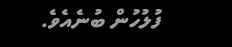ފުލުހުން ބުނެއެވެ.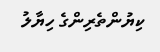ކިޔުންތެރިންގެ ހިޔާލު